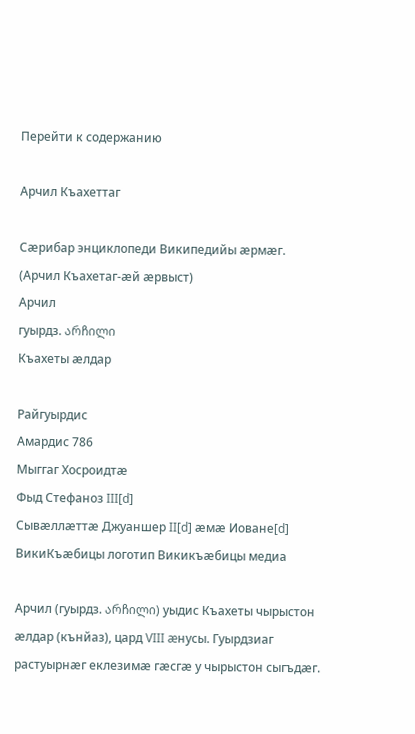Перейти к содержанию

Арчил Къахеттаг

Сæрибар энциклопеди Википедийы æрмæг.
(Арчил Къахетаг-æй æрвыст)
Арчил
гуырдз. არჩილი
Къахеты æлдар

Райгуырдис
Амардис 786
Мыггаг Хосроидтæ
Фыд Стефаноз III[d]
Сывæллæттæ Джуаншер II[d] æмæ Иоване[d]
ВикиКъæбицы логотип Викикъæбицы медиа

Арчил (гуырдз. არჩილი) уыдис Къахеты чырыстон æлдар (кънйаз), цард VIII æнусы. Гуырдзиаг растуырнæг еклезимæ гæсгæ у чырыстон сыгъдæг.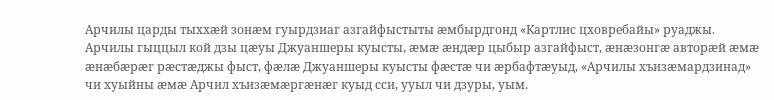Арчилы царды тыххæй зонæм гуырдзиаг азгайфыстыты æмбырдгонд «Картлис цховребайы» руаджы. Арчилы гыццыл кой дзы цæуы Джуаншеры куысты, æмæ æндæр цыбыр азгайфыст, æнæзонгæ авторæй æмæ æнæбæрæг рæстæджы фыст, фæлæ Джуаншеры куысты фæстæ чи æрбафтæуыд, «Арчилы хъизæмардзинад» чи хуыйны æмæ Арчил хъизæмæргæнæг куыд сси, ууыл чи дзуры, уым.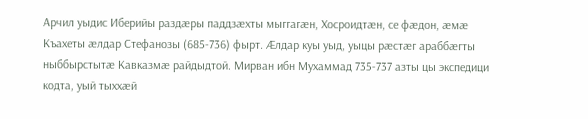Арчил уыдис Иберийы раздæры паддзæхты мыггагæн, Хосроидтæн, се фæдон, æмæ Къахеты æлдар Стефанозы (685-736) фырт. Æлдар куы уыд, уыцы рæстæг араббæгты ныббырстытæ Кавказмæ райдыдтой. Мирван ибн Мухаммад 735-737 азты цы экспедици кодта, уый тыххæй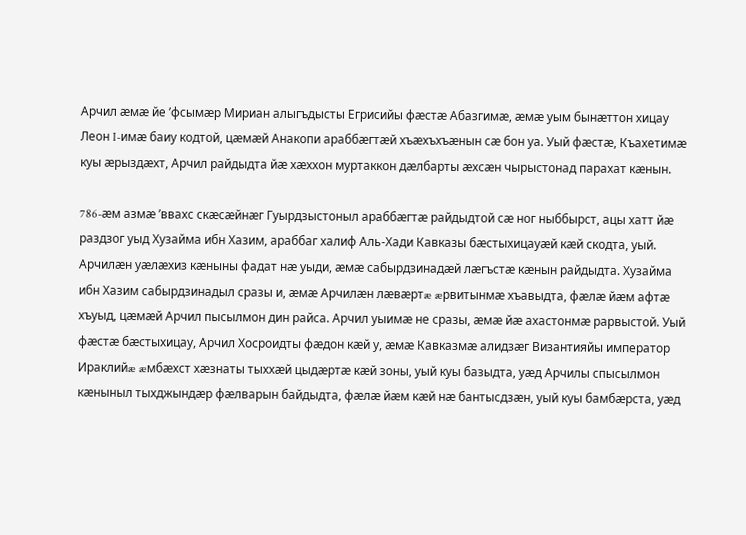Арчил æмæ йе ’фсымæр Мириан алыгъдысты Егрисийы фæстæ Абазгимæ, æмæ уым бынæттон хицау Леон I-имæ баиу кодтой, цæмæй Анакопи араббæгтæй хъæхъхъæнын сæ бон уа. Уый фæстæ, Къахетимæ куы æрыздæхт, Арчил райдыдта йæ хæххон муртаккон дæлбарты æхсæн чырыстонад парахат кæнын.

786-æм азмæ ’ввахс скæсæйнæг Гуырдзыстоныл араббæгтæ райдыдтой сæ ног ныббырст, ацы хатт йæ раздзог уыд Хузайма ибн Хазим, араббаг халиф Аль-Хади Кавказы бæстыхицауæй кæй скодта, уый. Арчилæн уæлæхиз кæныны фадат нæ уыди, æмæ сабырдзинадæй лæгъстæ кæнын райдыдта. Хузайма ибн Хазим сабырдзинадыл сразы и, æмæ Арчилæн лæвæртæ æрвитынмæ хъавыдта, фæлæ йæм афтæ хъуыд, цæмæй Арчил пысылмон дин райса. Арчил уыимæ не сразы, æмæ йæ ахастонмæ рарвыстой. Уый фæстæ бæстыхицау, Арчил Хосроидты фæдон кæй у, æмæ Кавказмæ алидзæг Византияйы император Ираклийæ æмбæхст хæзнаты тыххæй цыдæртæ кæй зоны, уый куы базыдта, уæд Арчилы спысылмон кæныныл тыхджындæр фæлварын байдыдта, фæлæ йæм кæй нæ бантысдзæн, уый куы бамбæрста, уæд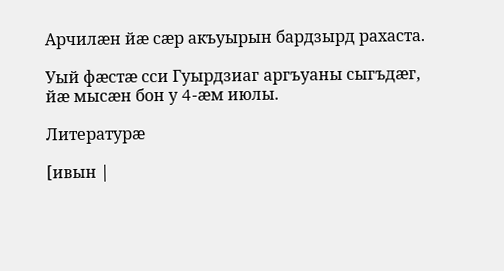Арчилæн йæ сæр акъуырын бардзырд рахаста.

Уый фæстæ сси Гуырдзиаг аргъуаны сыгъдæг, йæ мысæн бон у 4-æм июлы.

Литературæ

[ивын |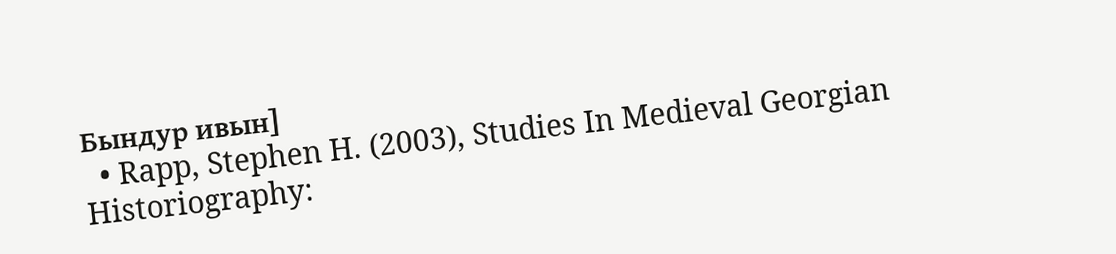Бындур ивын]
  • Rapp, Stephen H. (2003), Studies In Medieval Georgian Historiography: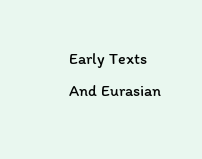Early Texts And Eurasian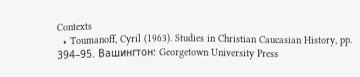Contexts
  • Toumanoff, Cyril (1963). Studies in Christian Caucasian History, pp. 394–95. Вашингтон: Georgetown University Press